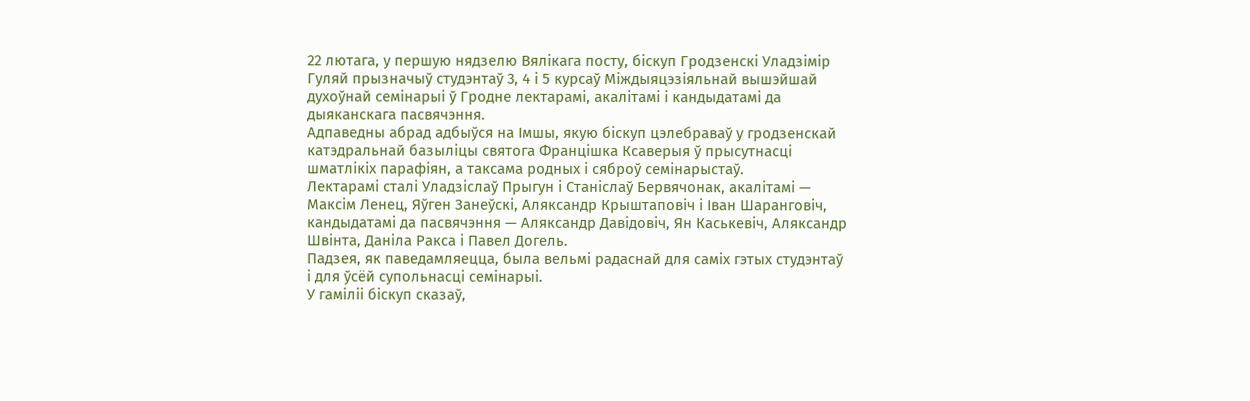22 лютага, у першую нядзелю Вялікага посту, біскуп Гродзенскі Уладзімір Гуляй прызначыў студэнтаў 3, 4 і 5 курсаў Міждыяцэзіяльнай вышэйшай духоўнай семінарыі ў Гродне лектарамі, акалітамі і кандыдатамі да дыяканскага пасвячэння.
Адпаведны абрад адбыўся на Імшы, якую біскуп цэлебраваў у гродзенскай катэдральнай базыліцы святога Францішка Ксаверыя ў прысутнасці шматлікіх парафіян, а таксама родных і сяброў семінарыстаў.
Лектарамі сталі Уладзіслаў Прыгун і Станіслаў Бервячонак, акалітамі — Максім Ленец, Яўген Занеўскі, Аляксандр Крыштаповіч і Іван Шаранговіч, кандыдатамі да пасвячэння — Аляксандр Давідовіч, Ян Каськевіч, Аляксандр Швінта, Даніла Ракса і Павел Догель.
Падзея, як паведамляецца, была вельмі радаснай для саміх гэтых студэнтаў і для ўсёй супольнасці семінарыі.
У гаміліі біскуп сказаў,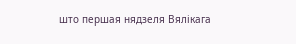што першая нядзеля Вялікага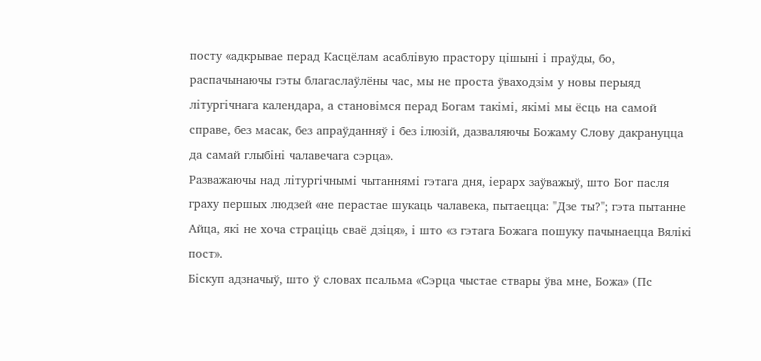посту «адкрывае перад Касцёлам асаблівую прастору цішыні і праўды, бо, распачынаючы гэты благаслаўлёны час, мы не проста ўваходзім у новы перыяд літургічнага календара, а становімся перад Богам такімі, якімі мы ёсць на самой справе, без масак, без апраўданняў і без ілюзій, дазваляючы Божаму Слову дакрануцца да самай глыбіні чалавечага сэрца».
Разважаючы над літургічнымі чытаннямі гэтага дня, іерарх заўважыў, што Бог пасля граху першых людзей «не перастае шукаць чалавека, пытаецца: "Дзе ты?"; гэта пытанне Айца, які не хоча страціць сваё дзіця», і што «з гэтага Божага пошуку пачынаецца Вялікі пост».
Біскуп адзначыў, што ў словах псальма «Сэрца чыстае ствары ўва мне, Божа» (Пс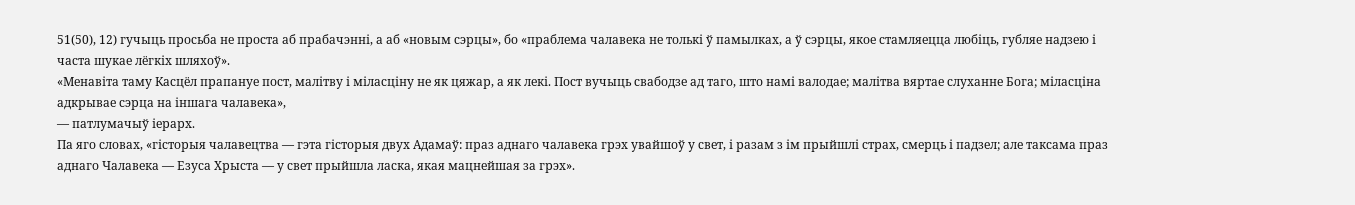51(50), 12) гучыць просьба не проста аб прабачэнні, а аб «новым сэрцы», бо «праблема чалавека не толькі ў памылках, а ў сэрцы, якое стамляецца любіць, губляе надзею і часта шукае лёгкіх шляхоў».
«Менавіта таму Касцёл прапануе пост, малітву і міласціну не як цяжар, а як лекі. Пост вучыць свабодзе ад таго, што намі валодае; малітва вяртае слуханне Бога; міласціна адкрывае сэрца на іншага чалавека»,
— патлумачыў іерарх.
Па яго словах, «гісторыя чалавецтва — гэта гісторыя двух Адамаў: праз аднаго чалавека грэх увайшоў у свет, і разам з ім прыйшлі страх, смерць і падзел; але таксама праз аднаго Чалавека — Езуса Хрыста — у свет прыйшла ласка, якая мацнейшая за грэх».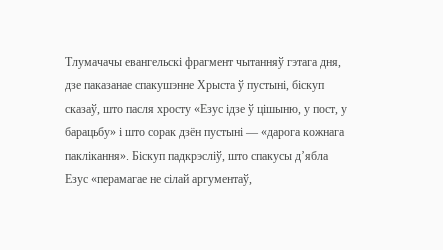Тлумачачы евангельскі фрагмент чытанняў гэтага дня, дзе паказанае спакушэнне Хрыста ў пустыні, біскуп сказаў, што пасля хросту «Езус ідзе ў цішыню, у пост, у барацьбу» і што сорак дзён пустыні — «дарога кожнага паклікання». Біскуп падкрэсліў, што спакусы д’ябла Езус «перамагае не сілай аргументаў,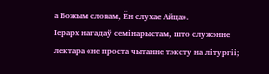а Божым словам, Ён слухае Айца».
Іерарх нагадаў семінарыстам, што служэнне лектара «не проста чытанне тэксту на літургіі;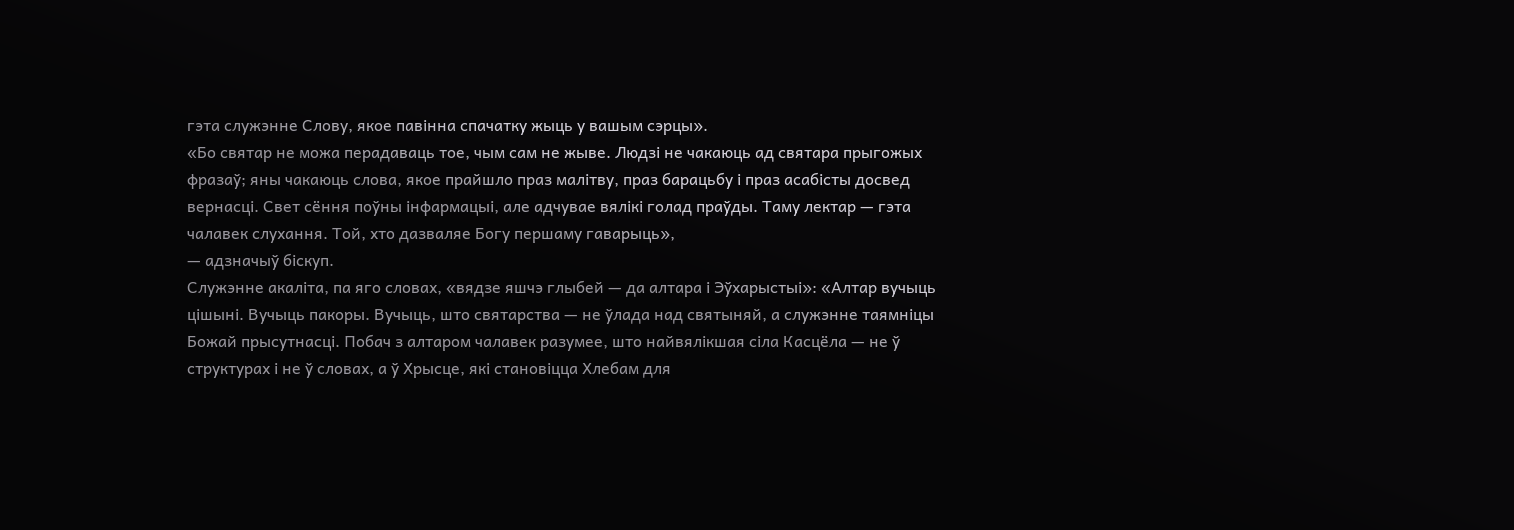гэта служэнне Слову, якое павінна спачатку жыць у вашым сэрцы».
«Бо святар не можа перадаваць тое, чым сам не жыве. Людзі не чакаюць ад святара прыгожых фразаў; яны чакаюць слова, якое прайшло праз малітву, праз барацьбу і праз асабісты досвед вернасці. Свет сёння поўны інфармацыі, але адчувае вялікі голад праўды. Таму лектар — гэта чалавек слухання. Той, хто дазваляе Богу першаму гаварыць»,
— адзначыў біскуп.
Служэнне акаліта, па яго словах, «вядзе яшчэ глыбей — да алтара і Эўхарыстыі»: «Алтар вучыць цішыні. Вучыць пакоры. Вучыць, што святарства — не ўлада над святыняй, а служэнне таямніцы Божай прысутнасці. Побач з алтаром чалавек разумее, што найвялікшая сіла Касцёла — не ў структурах і не ў словах, а ў Хрысце, які становіцца Хлебам для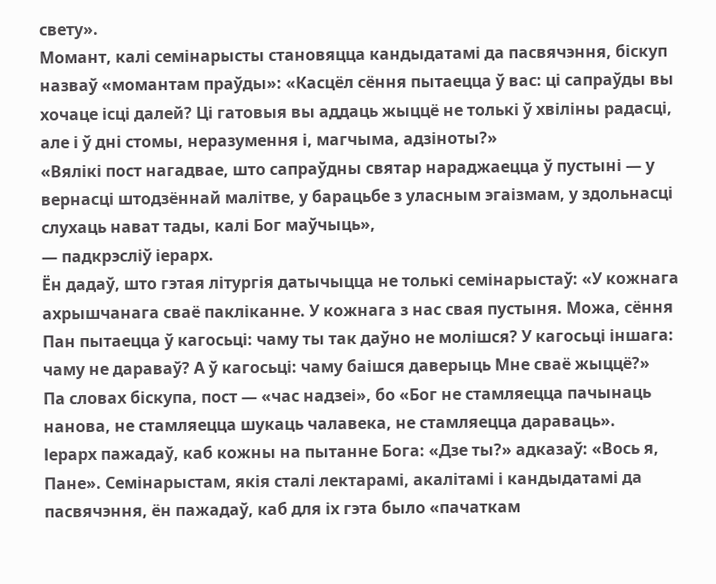свету».
Момант, калі семінарысты становяцца кандыдатамі да пасвячэння, біскуп назваў «момантам праўды»: «Касцёл сёння пытаецца ў вас: ці сапраўды вы хочаце ісці далей? Ці гатовыя вы аддаць жыццё не толькі ў хвіліны радасці, але і ў дні стомы, неразумення і, магчыма, адзіноты?»
«Вялікі пост нагадвае, што сапраўдны святар нараджаецца ў пустыні — у вернасці штодзённай малітве, у барацьбе з уласным эгаізмам, у здольнасці слухаць нават тады, калі Бог маўчыць»,
— падкрэсліў іерарх.
Ён дадаў, што гэтая літургія датычыцца не толькі семінарыстаў: «У кожнага ахрышчанага сваё пакліканне. У кожнага з нас свая пустыня. Можа, сёння Пан пытаецца ў кагосьці: чаму ты так даўно не молішся? У кагосьці іншага: чаму не дараваў? А ў кагосьці: чаму баішся даверыць Мне сваё жыццё?»
Па словах біскупа, пост — «час надзеі», бо «Бог не стамляецца пачынаць нанова, не стамляецца шукаць чалавека, не стамляецца дараваць».
Іерарх пажадаў, каб кожны на пытанне Бога: «Дзе ты?» адказаў: «Вось я, Пане». Семінарыстам, якія сталі лектарамі, акалітамі і кандыдатамі да пасвячэння, ён пажадаў, каб для іх гэта было «пачаткам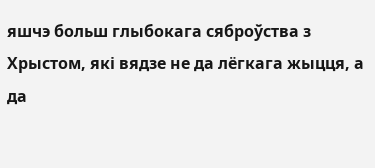яшчэ больш глыбокага сяброўства з Хрыстом, які вядзе не да лёгкага жыцця, а да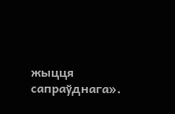жыцця сапраўднага».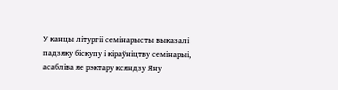У канцы літургіі семінарысты выказалі падзяку біскупу і кіраўніцтву семінарыі, асабліва яе рэктару ксяндзу Яну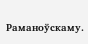Раманоўскаму.